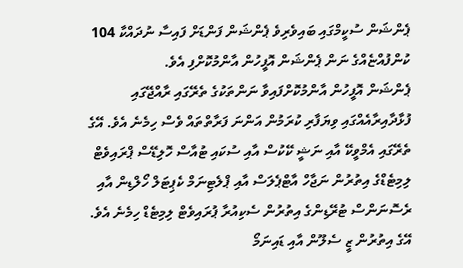ޕެންޝަން ސުކީމްގައި ބައިވެރިވެ ޕެންޝަން ފަންޑަށް ފައިސާ ނުދައްކާ 104 ކުންފުއްޏެއްގެ ނަން ޕެންޝަން އޮފީހުން އާންމުކޮށްފި އެވެ.
ޕެންޝަން އޮފީހުން އާންމުކޮށްފައިވާ ނަންތަކުގެ ތެރޭގައި ރާއްޖޭގައި ފުޅާދާއިރާއެއްގައި ވިޔަފާރި ކުރަމުން އަންނަ ފަރާތްތައް ވެސް ހިމެނެ އެވެ. އޭގެ ތެރޭގައި އެމްވީކޭ އާއި ނަޝީ ކޭކުސް އާއި ސުކައި ޓުއާސް ހޮލިޑޭސް ޕްރައިވެޓް ލިމިޓެޑްގެ އިތުރުން ނަޖާހް އާޓްޕެލަސް އާއި ޕްލެޓިނަމް ކެޕިޓަލް ހޯލްޑިން އާއި ރެސޮނަންސް ޓުރޭޑިންގެ އިތުރުން ސެކިއުރާ ޕުރައިވެޓް ލިމިޓެޑް ހިމެނެ އެވެ. އޭގެ އިތުރުން ޒީ ސެލޫން އާއި ޑައިނަމޯ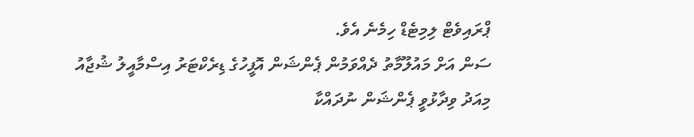ޕްރައިވެޓް ލިމިޓެޑް ހިމެނެ އެވެ.
ސަން އަށް މައުލޫމާތު ދެއްވަމުން ޕެންޝަން އޮފީހުގެ ޑިރެކްޓަރު އިސްމާއީލު ޝުޖާއު މިއަދު ވިދާޅުވީ ޕެންޝަން ނުދައްކާ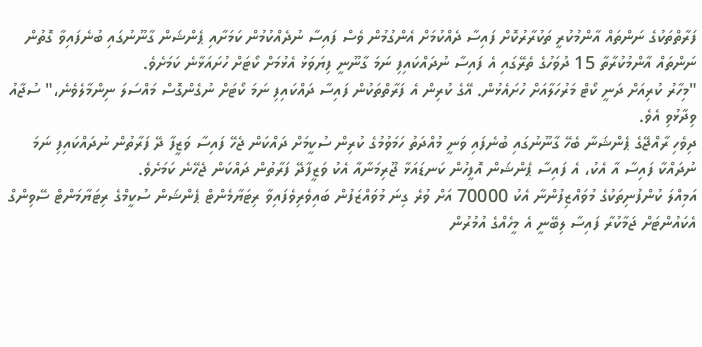ފަރާތްތަކުގެ ނަންތައް އާންމުކުރީ ތަކުރާރުކޮށް ފައިސާ ދެއްކުމަށް އެންގުމުން ވެސް ފައިސާ ނުދެއްކުމުން ކަމަށާއި ޕެންޝަން ގާނޫނުގައި ބުނެފައިވާ ގޮތުން ނަންތައް އާންމުކުރާތާ 15 ދުވަހުގެ ތެރޭގައި އެ ފައިސާ ނުދައްކައިފި ނަމަ ގާނޫނީ ފިޔަވަޅު އެޅުމަށް ކޯޓަށް ހުށައަޅާނެ ކަމަށެވެ.
"މިހާރު ކުރިއަށް ދަނީ ކޯޓް މަރުހަލާއަށް ހުށައެޅުން. އޭގެ ކުރިން އެ ފަރާތްތަކުން ފައިސާ ދައްކައިފި ނަމަ ކޯޓަށް ނުގެންގޮސް މައްސަލަ ނިންމާލެވެނެ،" ސުޖާއު ވިދާޅުވި އެވެ.
ދިވެހި ރާއްޖޭގެ ޕެންޝަނާ ބެހޭ ގާނޫނުގައި ބުނެފައި ވަނީ މުއްދަތު ހަމަވުމުގެ ކުރިން ސުކީމަށް ދައްކަން ޖެހޭ ފައިސާ ވަޒީފާ ދޭ ފަރާތުން ނުދައްކައިފި ނަމަ ނުދައްކާ ފައިސާ އާ އެކު، އެ ފައިސާ ޕެންޝަން އޮފީހުން ކަނޑައަޅާ ޖޫރިމަނާއާ އެކު ވަޒީފާދޭ ފަރާތުން ދައްކަން ޖެހޭނެ ކަމަށެވެ.
އަމިއްލަ ކުންފުނިތަކުގެ މުވައްޒިފުންނާ އެކު 70000 އަށް ވުރެ ގިނަ މުވައްޒަފުން ބައިވެރިވެފައިވާ ރިޓަޔާމެންޓް ޕެންޝަން ސުކީމްގެ ރިޓަޔާމަންޓް ސޭވިންގް އެކައުންޓަށް ޖަމާކުރާ ފައިސާ ލިބޭނީ އެ މީހެއްގެ އުމުރުން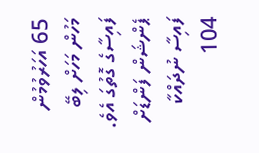65 އަހަރުވުމުން މަހުން މަހަށް ލިބޭ ފައިސާގެ ގޮތުގަ އެވެ.
ޕެންޝަން ފަންޑަށް ފައިސާ ނުދައްކާ 104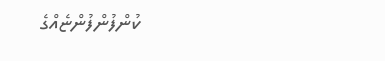ކުންފުންފުންޏެއްގެ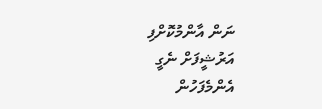ނަން އާންމުކޮށްފި
އަރުޝީފަށް ނެގީ
އެންމެފަހުން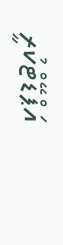އަޕްޑޭޓްކުރީ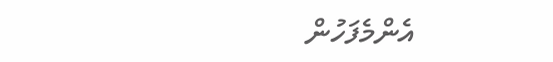އެންމެފަހުން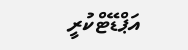އަޕްޑޭޓްކުރީ